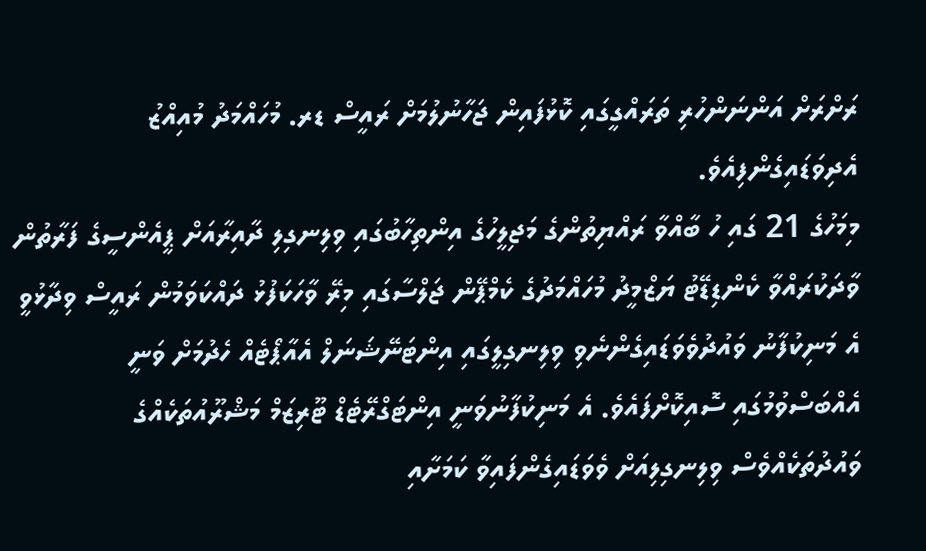ރަށްރަށް އަންނަންހުރި ތަރައްގީގައި ކޮޅުފައިން ޖަހާނުލުމަށް ރައީސް ޑރ. މުހައްމަދު މުއިއްޒު އެދިވަޑައިގެންފިއެވެ.
މިމަހުގެ 21 ގައި ހު ބާއްވާ ރައްޔިތުންގެ މަޖިލީހުގެ އިންތިހާބުގައި ވިލިނގިލި ދާއިރާއަށް ޕީއެންސީގެ ފަރާތުން ވާދަކުރައްވާ ކެންޑިޑޭޓު ޔަޒްމީދު މުހައްމަދުގެ ކެމްޕޭން ޖަލްސާގައި މިރޭ ވާހަކަފުޅު ދައްކަވަމުން ރައީސް ވިދާޅުވީ އެ މަނިކުފާނު ވައުދުވެވަޑައިގެންނެވި ވިލިނގިލީގައި އިންޓަނޭޝަނަލް އެއާޕޯޓެއް ހެދުމަށް ވަނީ އެއްބަސްވުމުގައި ސޮއިކޮށްފައެވެ. އެ މަނިކުފާނުވަނީ އިންޓަގްރޭޓެޑް ޓޫރިޒަމް މަޝްރޫއުތަކެއްގެ ވައުދުތަކެއްވެސް ވިލިނގިލިއަށް ވެވަޑައިގެންފައިވާ ކަމަށާއި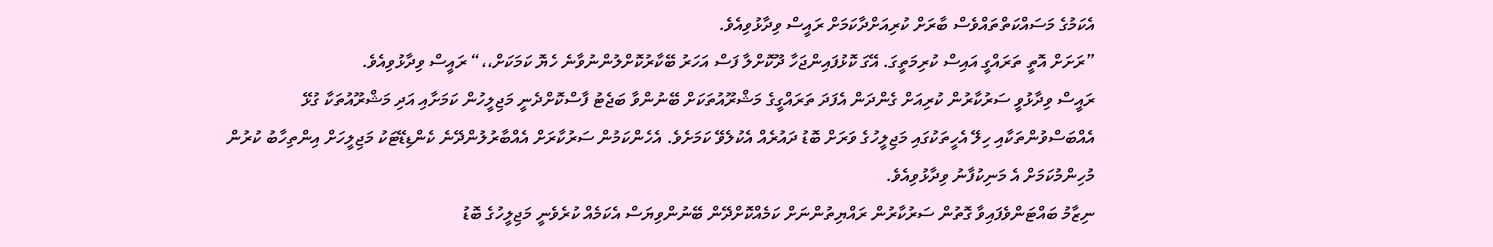އެކަމުގެ މަސައްކަތްތައްވެސް ބާރަށް ކުރިއަށްދާކަމަށް ރައީސް ވިދާޅުވިއެވެ.
”ރަށަށް އޮތީ ތަރައްގީ އައިސް ކުރިމަތީގަ. އޭގަ ކޮޅުފައިންޖަހާ ދޫކޮށްލާ ފަސް އަހަރު ބޭކާރުކޮށްލުންނުވާނެ ހެޔޮ ކަމަކަށް،،“ ރައީސް ވިދާޅުވިއެވެ.
ރައީސް ވިދާޅުވީ ސަރުކާރުން ކުރިއަށް ގެންދަން އެފަދަ ތަރައްގީގެ މަޝްރޫއުތަކަށް ބޭނުންވާ ބަޖެޓު ފާސްކޮށްދެނީ މަޖިލީހުން ކަމަށާއި އަދި މަޝްރޫއުތަކާ ގުޅޭ އެއްބަސްވުންތަކާއި ހިލޭ އެހީތަކުގައި މަޖިލީހުގެ ވަރަށް ބޮޑު ދައުރެއް އެކުލެވޭ ކަމަށެވެ. އެހެންކަމުން ސަރުކާރަށް އެއްބާރުލުންދޭނެ ކެންޑިޑޭޓަކު މަޖިލީހަށް އިންތިހާބު ކުރުން މުހިންމުކަމަށް އެ މަނިކުފާނު ވިދާޅުވިއެވެ.
ނިޒާމު ބައްޓަންވެފައިވާ ގޮތުން ސަރުކާރުން ރައްޔިތުންނަށް ކަމެއްކޮށްދޭން ބޭނުންވިޔަސް އެކަމެއް ކުރެވެނީ މަޖިލީހުގެ ބޮޑު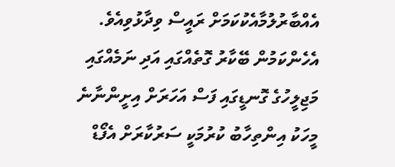އެއްބާރުލުމާއެކުކަމަށް ރައީސް ވިދާޅުވިއެވެ. އެހެންކަމުން ބޭކާރު ގޮތެއްގައި އަދި ނަމެއްގައި މަޖިލީހުގެ ގޮނޑީގައި ފަސް އަހަރަށް އިށީންނާނެ މީހަކު އިންތިހާބު ކުރުމަކީ ސަރުކާރަށް އެފޯޑް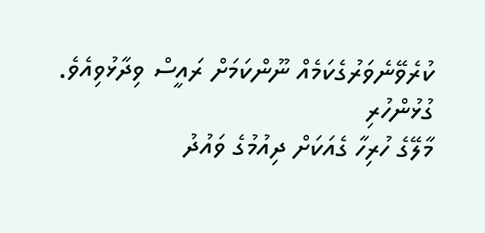ކުރެވޭނެވަރުގެކަމެއް ނޫންކަމަށް ރައީސް ވިދާޅުވިއެވެ.
ގުޅުންހުރި
މާލޭގެ ހުރިހާ ގެއަކަށް ދިއުމުގެ ވައުދު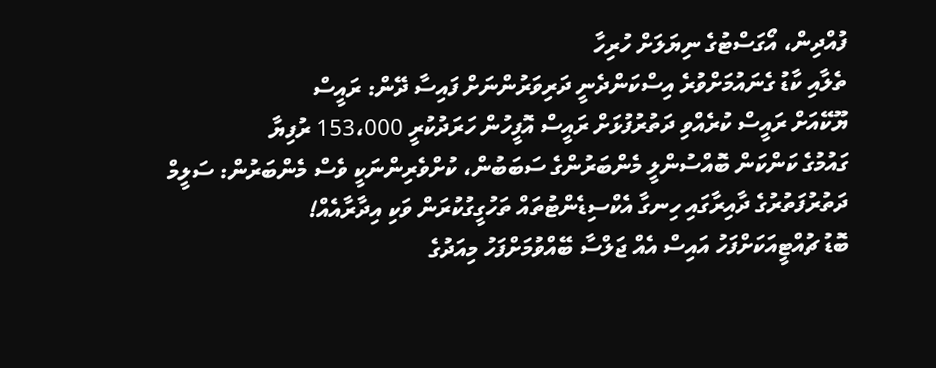ފުއްދިން، އޯގަސްޓުގެ ނިޔަލަށް ހުރިހާ
ތެލާއި ކާޑު ގެނައުމަށްވުރެ އިސްކަންދެނީ ދަރިވަރުންނަށް ފައިސާ ދޭން: ރައީސް
ޔޫކޭއަށް ރައީސް ކުރެއްވި ދަތުރުފުޅަށް ރައީސް އޮފީހުން ހަރަދުކުރީ 153،000 ރުފިޔާ
ގައުމުގެ ކަންކަން ބޮއްސުންލީ މެންބަރުންގެ ސަބަބުން، ކުށްވެރިންނަކީ ވެސް މެންބަރުން: ސަލީމް
ދަތުރުފަތުރުގެ ދާއިރާގައި ހިނގާ އެކްސިޑެންޓުތައް ތަހުގީގުކުރަން ވަކި އިދާރާއެއް!
ބޮޑު ޗުއްޓީއަކަށްފަހު އައިސް އެއް ޖަލްސާ ބޭއްވުމަށްފަހު މިއަދުގެ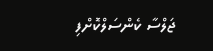ޖަލްސާ ކެންސަލްކޮށްފި